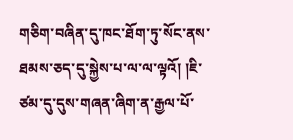གཅིག་བཞིན་དུ་ཁང་ཐོག་ཏུ་སོང་ནས་ཐམས་ཅད་དུ་སྐྱེས་པ་ལ་ལ་ལྟའོ། །ཇི་ཙམ་དུ་དུས་གཞན་ཞིག་ན་རྒྱལ་པོ་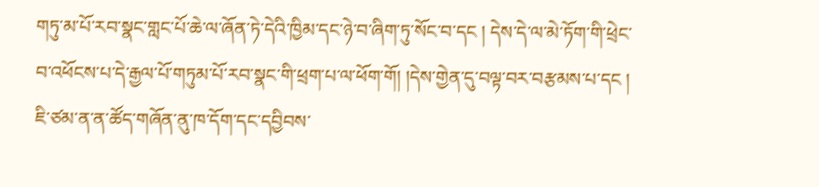གཏུ་མ་པོ་རབ་སྣང་གླང་པོ་ཆེ་ལ་ཞོན་ཏེ་དེའི་ཁྱིམ་དང་ཉེ་བ་ཞིག་ཏུ་སོང་བ་དང ། དེས་དེ་ལ་མེ་ཏོག་གི་ཕྲེང་བ་འཕོངས་པ་དེ་རྒྱལ་པོ་གཏུམ་པོ་རབ་སྣང་གི་ཕྲག་པ་ལ་ཕོག་གོ། །དེས་གྱེན་དུ་བལྟ་བར་བརྩམས་པ་དང ། ཇི་ཙམ་ན་ན་ཚོད་གཞོན་ནུ་ཁ་དོག་དང་དབྱིབས་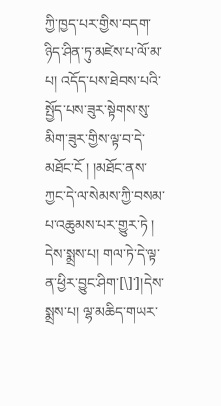ཀྱི་ཁྱད་པར་གྱིས་བདག་ཉིད་ཤིན་ཏུ་མཛེས་པ་ལོ་མ་པ། འདོད་པས་ཐེབས་པའི་སྤྱོད་པས་ཟུར་སྟེགས་སུ་མིག་ཟུར་གྱིས་ལྟ་བ་དེ་མཐོང་ངོ ། །མཐོང་ནས་ཀྱང་དེ་ལ་སེམས་ཀྱི་བསམ་པ་འཆུམས་པར་གྱུར་ཏེ ། དེས་སྨྲས་པ། གལ་ཏེ་དེ་ལྟ་ན་ཕྱིར་བྱུང་ཤིག་[\]་]།དེས་སྨྲས་པ། ལྷ་མཆིད་གཡར་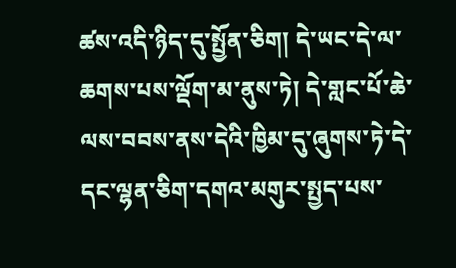ཚས་འདི་ཉིད་དུ་སྤྱོན་ཅིག། དེ་ཡང་དེ་ལ་ཆགས་པས་ལྡོག་མ་ནུས་ཏེ། དེ་གླང་པོ་ཆེ་ལས་བབས་ནས་དེའི་ཁྱིམ་དུ་ཞུགས་ཏེ་དེ་དང་ལྷན་ཅིག་དགའ་མགུར་སྤྱད་པས་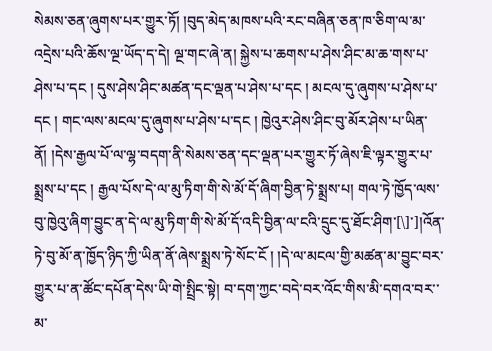སེམས་ཅན་ཞུགས་པར་གྱུར་ཏོ། །བུད་མེད་མཁས་པའི་རང་བཞིན་ཅན་ཁ་ཅིག་ལ་མ་འདྲེས་པའི་ཆོས་ལྔ་ཡོད་ད་དེ། ལྔ་གང་ཞེ་ན། སྐྱེས་པ་ཆགས་པ་ཤེས་ཤིང་མ་ཆ་གས་པ་ཤེས་པ་དང ། དུས་ཤེས་ཤིང་མཚན་དང་ལྡན་པ་ཤེས་པ་དང ། མངལ་དུ་ཞུགས་པ་ཤེས་པ་དང ། གང་ལས་མངལ་དུ་ཞུགས་པ་ཤེས་པ་དང ། ཁྱེའུར་ཤེས་ཤིང་བུ་མོར་ཤེས་པ་ཡིན་ནོ། །དེས་རྒྱལ་པོ་ལ་ལྷ་བདག་ནི་སེམས་ཅན་དང་ལྡན་པར་གྱུར་ཏོ་ཞེས་ཇི་ལྟར་གྱུར་པ་སྨྲས་པ་དང ། རྒྱལ་པོས་དེ་ལ་མུ་ཏིག་གི་སེ་མོ་དོ་ཞིག་བྱིན་ཏེ་སྨྲས་པ། གལ་ཏེ་ཁྱོད་ལས་བུ་ཁྱེའུ་ཞིག་བྱུང་ན་དེ་ལ་མུ་ཏིག་གི་སེ་མོ་དོ་འདི་བྱིན་ལ་ངའི་དྲུང་དུ་ཐོང་ཤིག་[\]་]།འོན་ཏེ་བུ་མོ་ན་ཁྱོད་ཉིད་ཀྱི་ཡིན་ནོ་ཞེས་སྨྲས་ཏེ་སོང་ངོ ། །དེ་ལ་མངལ་གྱི་མཚན་མ་བྱུང་བར་གྱུར་པ་ན་ཚོང་དཔོན་དེས་ཡི་གེ་སྤྲིང་སྟེ། བ་དག་ཀྱང་བདེ་བར་འོང་གིས་མི་དགའ་བར་་མ་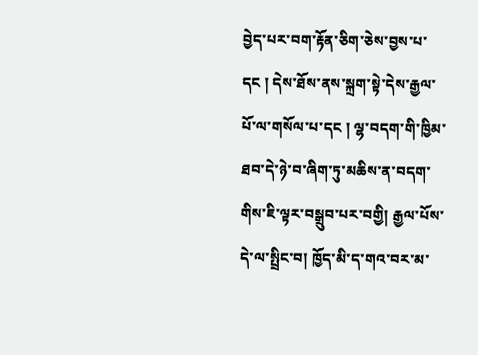བྱེད་པར་བག་རྟོན་ཅིག་ཅེས་བྱས་པ་དང ། དེས་ཐོས་ནས་སྐྲག་སྟེ་དེས་རྒྱལ་པོ་ལ་གསོལ་པ་དང ། ལྷ་བདག་གི་ཁྱིམ་ཐབ་དེ་ཉེ་བ་ཞིག་ཏུ་མཆིས་ན་བདག་གིས་ཇི་ལྟར་བསྒྲུབ་པར་བགྱི། རྒྱལ་པོས་དེ་ལ་སྤྲིང་བ། ཁྱོད་མི་ད་གའ་བར་མ་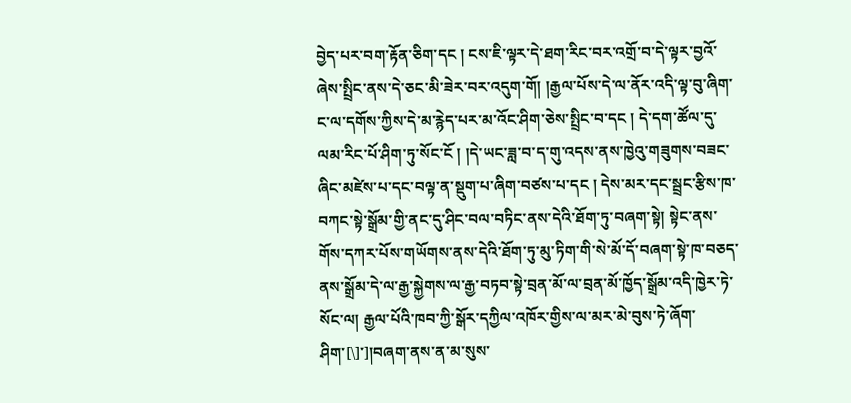བྱེད་པར་བག་རྟོན་ཅིག་དང ། ངས་ཇི་ལྟར་དེ་ཐག་རིང་བར་འགྲོ་བ་དེ་ལྟར་བྱའོ་ཞེས་སྤྲིང་ནས་དེ་ཅང་མི་ཟེར་བར་འདུག་གོ། །རྒྱལ་པོས་དེ་ལ་ནོར་འདི་ལྟ་བུ་ཞིག་ང་ལ་དགོས་ཀྱིས་དེ་མ་རྙེད་པར་མ་འོང་ཤིག་ཅེས་སྤྲིང་བ་དང ། དེ་དག་ཚོལ་དུ་ལམ་རིང་པོ་ཤིག་ཏུ་སོང་ངོ ། །དེ་ཡང་ཟླ་བ་ད་གུ་འདས་ནས་ཁྱེའུ་གཟུགས་བཟང་ཞིང་མཛེས་པ་དང་བལྟ་ན་སྡུག་པ་ཞིག་བཙས་པ་དང ། དེས་མར་དང་སྦྲང་རྩིས་ཁ་བཀང་སྟེ་སྒྲོམ་གྱི་ནང་དུ་ཤིང་བལ་བཏིང་ནས་དེའི་ཐོག་ཏུ་བཞག་སྟེ། སྟེང་ནས་གོས་དཀར་པོས་གཡོགས་ནས་དེའི་ཐོག་ཏུ་མུ་ཏིག་གི་སེ་མོ་དོ་བཞག་སྟེ་ཁ་བཅད་ནས་སྒྲོམ་དེ་ལ་རྒྱ་སྐྱེགས་ལ་རྒྱ་བཏབ་སྟེ་བྲན་མོ་ལ་བྲན་མོ་ཁྱོད་སྒྲོམ་འདི་ཁྱེར་ཏེ་སོང་ལ། རྒྱལ་པོའི་ཁབ་ཀྱི་སྒོར་དཀྱིལ་འཁོར་གྱིས་ལ་མར་མེ་བུས་ཏེ་ཞོག་ཤིག་[\]་]།བཞག་ནས་ན་མ་སུས་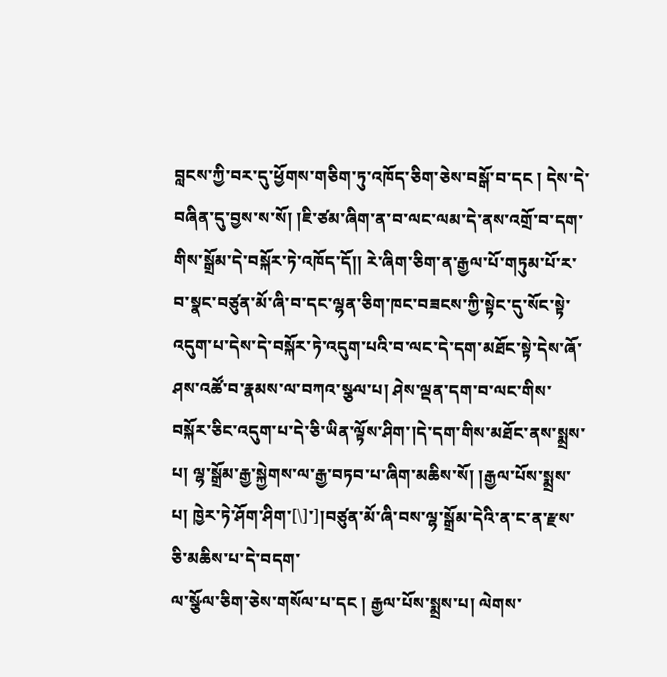བླངས་ཀྱི་བར་དུ་ཕྱོགས་གཅིག་ཏུ་འཁོད་ཅིག་ཅེས་བསྒོ་བ་དང ། དེས་དེ་བཞིན་དུ་བྱས་ས་སོ། །ཇི་ཙམ་ཞིག་ན་བ་ལང་ལམ་དེ་ནས་འགྲོ་བ་དག་གིས་སྒྲོམ་དེ་བསྐོར་ཏེ་འཁོད་དོ།། རེ་ཞིག་ཅིག་ན་རྒྱལ་པོ་གཏུམ་པོ་ར་བ་སྣང་བཙུན་མོ་ཞི་བ་དང་ལྷན་ཅིག་ཁང་བཟངས་ཀྱི་སྟེང་དུ་སོང་སྟེ་འདུག་པ་དེས་དེ་བསྐོར་ཏེ་འདུག་པའི་བ་ལང་དེ་དག་མཐོང་སྟེ་དེས་ཞོ་ཤས་འཚོ་བ་རྣམས་ལ་བཀའ་སྩལ་པ། ཤེས་ལྡན་དག་བ་ལང་གིས་བསྐོར་ཅིང་འདུག་པ་དེ་ཅི་ཡིན་ལྟོས་ཤིག་།དེ་དག་གིས་མཐོང་ནས་སྨྲས་པ། ལྷ་སྒྲོམ་རྒྱ་སྐྱེགས་ལ་རྒྱ་བཏབ་པ་ཞིག་མཆིས་སོ། །རྒྱལ་པོས་སྨྲས་པ། ཁྱེར་ཏེ་ཤོག་ཤིག་[\]་]།བཙུན་མོ་ཞི་བས་ལྷ་སྒྲོམ་དེའི་ན་ང་ན་རྫས་ཅི་མཆིས་པ་དེ་བདག་
ལ་སྩོལ་ཅིག་ཅེས་གསོལ་པ་དང ། རྒྱལ་པོས་སྨྲས་པ། ལེགས་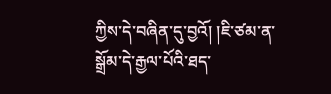ཀྱིས་དེ་བཞིན་དུ་བྱའོ། །ཇི་ཙམ་ན་སྒྲོམ་དེ་རྒྱལ་པོའི་ཐད་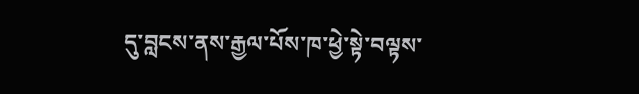དུ་བླངས་ནས་རྒྱལ་པོས་ཁ་ཕྱེ་སྟེ་བལྟས་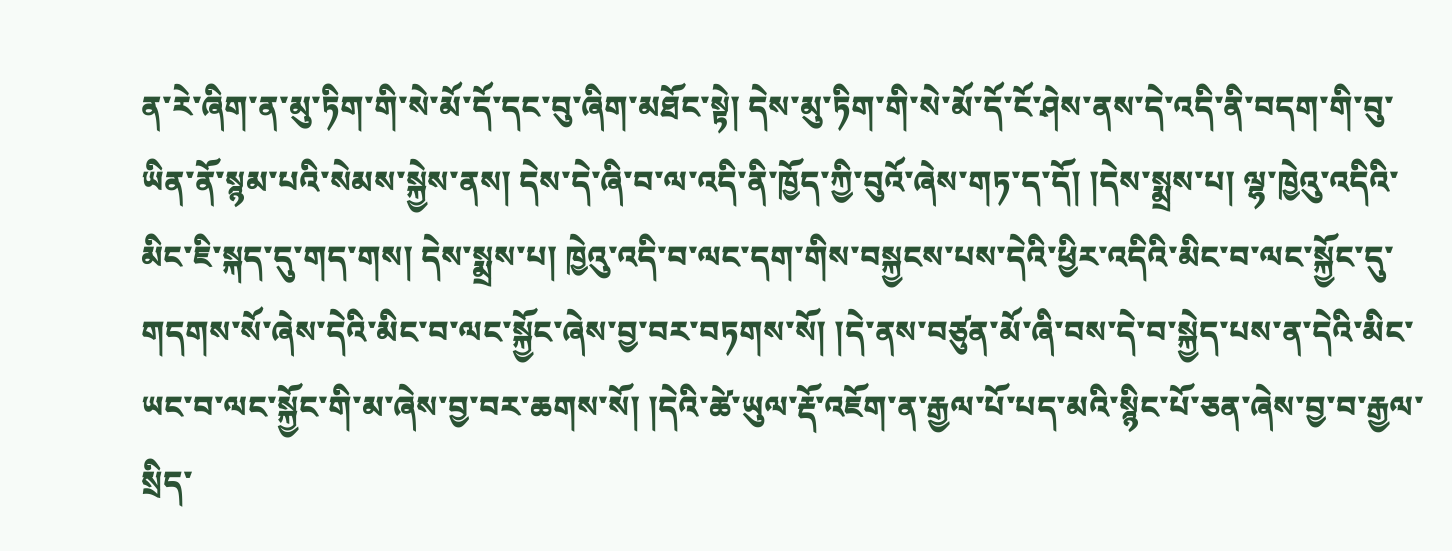ན་རེ་ཞིག་ན་མུ་ཏིག་གི་སེ་མོ་དོ་དང་བུ་ཞིག་མཐོང་སྟེ། དེས་མུ་ཏིག་གི་སེ་མོ་དོ་ངོ་ཤེས་ནས་དེ་འདི་ནི་བདག་གི་བུ་ཡིན་ནོ་སྙམ་པའི་སེམས་སྐྱེས་ནས། དེས་དེ་ཞི་བ་ལ་འདི་ནི་ཁྱོད་ཀྱི་བུའོ་ཞེས་གཏ་ད་དོ། །དེས་སྨྲས་པ། ལྷ་ཁྱེའུ་འདིའི་མིང་ཇི་སྐད་དུ་གད་གས། དེས་སྨྲས་པ། ཁྱེའུ་འདི་བ་ལང་དག་གིས་བསྐྱངས་པས་དེའི་ཕྱིར་འདིའི་མིང་བ་ལང་སྐྱོང་དུ་གདགས་སོ་ཞེས་དེའི་མིང་བ་ལང་སྐྱོང་ཞེས་བྱ་བར་བཏགས་སོ། །དེ་ནས་བཙུན་མོ་ཞི་བས་དེ་བ་སྐྱེད་པས་ན་དེའི་མིང་ཡང་བ་ལང་སྐྱོང་གི་མ་ཞེས་བྱ་བར་ཆགས་སོ། །དེའི་ཚེ་ཡུལ་རྡོ་འཇོག་ན་རྒྱལ་པོ་པད་མའི་སྙིང་པོ་ཅན་ཞེས་བྱ་བ་རྒྱལ་སྲིད་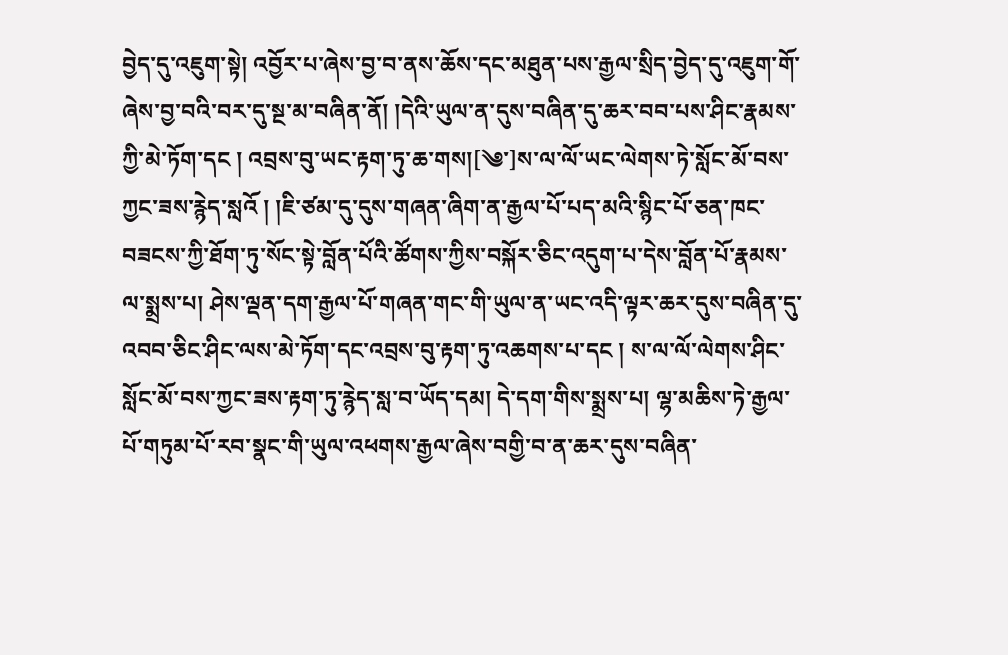བྱེད་དུ་འཇུག་སྟེ། འབྱོར་པ་ཞེས་བྱ་བ་ནས་ཆོས་དང་མཐུན་པས་རྒྱལ་སྲིད་བྱེད་དུ་འཇུག་གོ་ཞེས་བྱ་བའི་བར་དུ་སྔ་མ་བཞིན་ནོ། །དེའི་ཡུལ་ན་དུས་བཞིན་དུ་ཆར་བབ་པས་ཤིང་རྣམས་ཀྱི་མེ་ཏོག་དང ། འབྲས་བུ་ཡང་རྟག་ཏུ་ཆ་གས།[༄་]ས་ལ་ལོ་ཡང་ལེགས་ཏེ་སློང་མོ་བས་ཀྱང་ཟས་རྙེད་སླའོ ། །ཇི་ཙམ་དུ་དུས་གཞན་ཞིག་ན་རྒྱལ་པོ་པད་མའི་སྙིང་པོ་ཅན་ཁང་བཟངས་ཀྱི་ཐོག་ཏུ་སོང་སྟེ་བློན་པོའི་ཚོགས་ཀྱིས་བསྐོར་ཅིང་འདུག་པ་དེས་བློན་པོ་རྣམས་ལ་སྨྲས་པ། ཤེས་ལྡན་དག་རྒྱལ་པོ་གཞན་གང་གི་ཡུལ་ན་ཡང་འདི་ལྟར་ཆར་དུས་བཞིན་དུ་འབབ་ཅིང་ཤིང་ལས་མེ་ཏོག་དང་འབྲས་བུ་རྟག་ཏུ་འཆགས་པ་དང ། ས་ལ་ལོ་ལེགས་ཤིང་སློང་མོ་བས་ཀྱང་ཟས་རྟག་ཏུ་རྙེད་སླ་བ་ཡོད་དམ། དེ་དག་གིས་སྨྲས་པ། ལྷ་མཆིས་ཏེ་རྒྱལ་པོ་གཏུམ་པོ་རབ་སྣང་གི་ཡུལ་འཕགས་རྒྱལ་ཞེས་བགྱི་བ་ན་ཆར་དུས་བཞིན་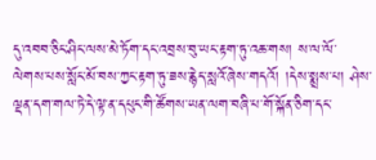དུ་འབབ་ཅིང་ཤིང་ལས་མེ་ཏོག་དང་འབྲས་བུ་ཡང་རྟག་ཏུ་འཆ་གས། ས་ལ་ལོ་
ལེགས་པས་སློང་མོ་བས་ཀྱང་རྟག་ཏུ་ཟས་རྙེད་སླའོ་ཞེས་གདའོ། །དེས་སྨྲས་པ། ཤེས་ལྡན་དག་གལ་ཏེ་དེ་ལྟ་ན་དཔུང་གི་ཚོགས་ཡན་ལག་བཞི་པ་གོ་སྐོན་ཅིག་དང་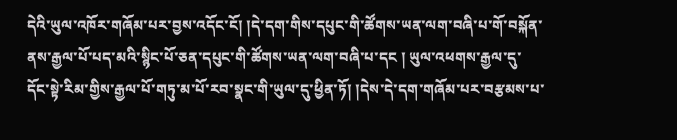དེའི་ཡུལ་འཁོར་གཞོམ་པར་བྱས་འདོང་ངོ། །དེ་དག་གིས་དཔུང་གི་ཚོགས་ཡན་ལག་བཞི་པ་གོ་བསྐོན་ནས་རྒྱལ་པོ་པད་མའི་སྙིང་པོ་ཅན་དཔུང་གི་ཚོགས་ཡན་ལག་བཞི་པ་དང ། ཡུལ་འཕགས་རྒྱལ་དུ་དོང་སྟེ་རིམ་གྱིས་རྒྱལ་པོ་གཏུ་མ་པོ་རབ་སྣང་གི་ཡུལ་དུ་ཕྱིན་ཏོ། །དེས་དེ་དག་གཞོམ་པར་བརྩམས་པ་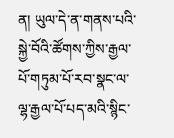ན། ཡུལ་དེ་ན་གནས་པའི་སྐྱེ་བོའི་ཚོགས་ཀྱིས་རྒྱལ་པོ་གཏུམ་པོ་རབ་སྣང་ལ་ལྷ་རྒྱལ་པོ་པད་མའི་སྙིང་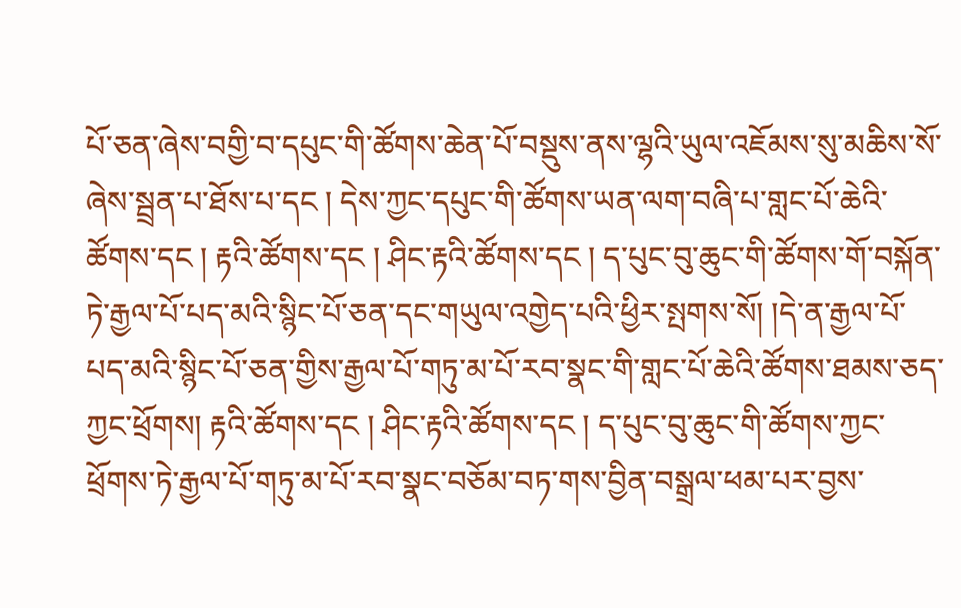པོ་ཅན་ཞེས་བགྱི་བ་དཔུང་གི་ཚོགས་ཆེན་པོ་བསྡུས་ནས་ལྷའི་ཡུལ་འཇོམས་སུ་མཆིས་སོ་ཞེས་སྦྲན་པ་ཐོས་པ་དང ། དེས་ཀྱང་དཔུང་གི་ཚོགས་ཡན་ལག་བཞི་པ་གླང་པོ་ཆེའི་ཚོགས་དང ། རྟའི་ཚོགས་དང ། ཤིང་རྟའི་ཚོགས་དང ། ད་པུང་བུ་ཆུང་གི་ཚོགས་གོ་བསྐོན་ཏེ་རྒྱལ་པོ་པད་མའི་སྙིང་པོ་ཅན་དང་གཡུལ་འགྱེད་པའི་ཕྱིར་སྤགས་སོ། །དེ་ན་རྒྱལ་པོ་པད་མའི་སྙིང་པོ་ཅན་གྱིས་རྒྱལ་པོ་གཏུ་མ་པོ་རབ་སྣང་གི་གླང་པོ་ཆེའི་ཚོགས་ཐམས་ཅད་ཀྱང་ཕྲོགས། རྟའི་ཚོགས་དང ། ཤིང་རྟའི་ཚོགས་དང ། ད་པུང་བུ་ཆུང་གི་ཚོགས་ཀྱང་ཕྲོགས་ཏེ་རྒྱལ་པོ་གཏུ་མ་པོ་རབ་སྣང་བཅོམ་བཏ་གས་བྱིན་བསྒྲལ་ཕམ་པར་བྱས་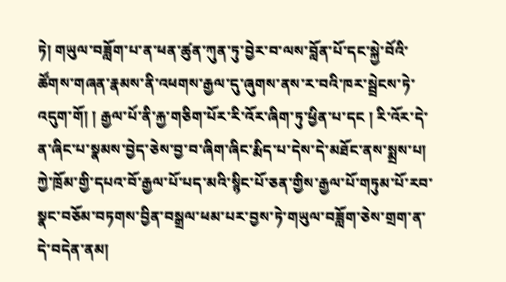ཏེ། གཡུལ་བཟློག་པ་ན་ཕན་ཚུན་ཀུན་ཏུ་བྱེར་བ་ལས་བློན་པོ་དང་སྐྱེ་བོའི་ཚོགས་གཞན་རྣམས་ནི་འཕགས་རྒྱལ་དུ་ཞུགས་ནས་ར་བའི་ཁར་སྦྲེངས་ཏེ་འདུག་གོ། ། རྒྱལ་པོ་ནི་རྐྱ་གཅིག་པོར་རི་འོར་ཞིག་ཏུ་ཕྱིན་པ་དང ། རི་འོར་དེ་ན་ཞིང་པ་སྣམས་བྱེད་ཅེས་བྱ་བ་ཞིག་ཞིང་རྨིད་པ་དེས་དེ་མཐོང་ནས་སྨྲས་པ། ཀྱེ་ཁྲོམ་གྱི་དཔའ་བོ་རྒྱལ་པོ་པད་མའི་སྙིང་པོ་ཅན་གྱིས་རྒྱལ་པོ་གཏུམ་པོ་རབ་སྣང་བཅོམ་བཏགས་བྱིན་བསྒྲལ་ཕམ་པར་བྱས་ཏེ་གཡུལ་བཟློག་ཅེས་གྲག་ན་དེ་བདེན་ནམ།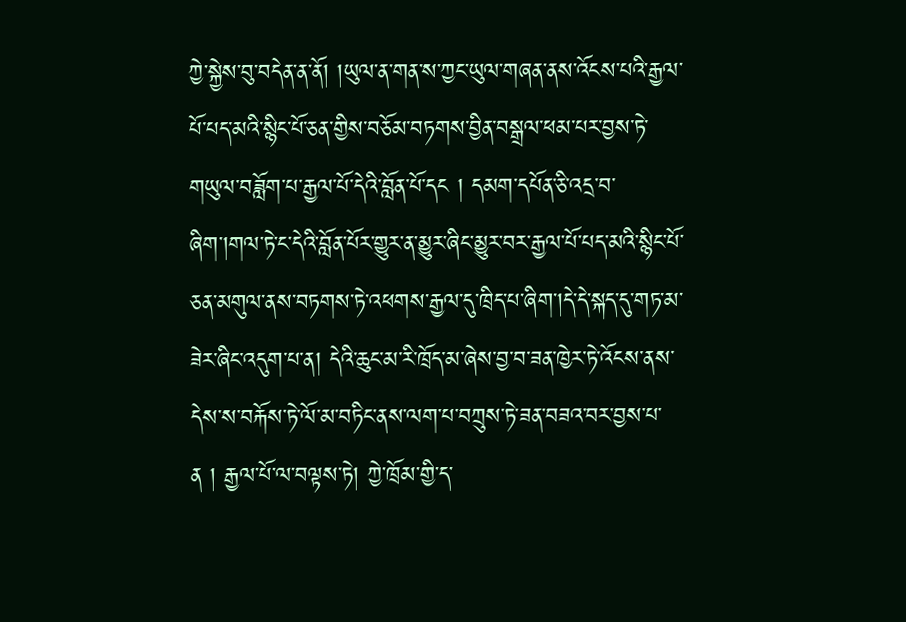ཀྱེ་སྐྱེས་བུ་བདེན་ན་ནོ། །ཡུལ་ན་གན་ས་ཀྱང་ཡུལ་གཞན་ནས་འོངས་པའི་རྒྱལ་པོ་པད་མའི་སྙིང་པོ་ཅན་གྱིས་བཅོམ་བཏགས་བྱིན་བསྒྲལ་ཕམ་པར་བྱས་ཏེ་གཡུལ་བཟློག་པ་རྒྱལ་པོ་དེའི་བློན་པོ་དང ། དམག་དཔོན་ཅི་འདྲ་བ་ཞིག་།གལ་ཏེ་ང་དེའི་བློན་པོར་གྱུར་ན་མྱུར་ཞིང་མྱུར་བར་རྒྱལ་པོ་པད་མའི་སྙིང་པོ་ཅན་མགུལ་ནས་བཏགས་ཏེ་འཕགས་རྒྱལ་དུ་ཁྲིད་པ་ཞིག་།དེ་དེ་སྐད་དུ་གཏ་མ་ཟེར་ཞིང་འདུག་པ་ན། དེའི་ཆུང་མ་རི་ཁྲོད་མ་ཞེས་བྱ་བ་ཟན་ཁྱེར་ཏེ་འོངས་ནས་དེས་ས་བརྐོས་ཏེ་ལོ་མ་བཏིང་ནས་ལག་པ་བཀྲུས་ཏེ་ཟན་བཟའ་བར་བྱས་པ་ན ། རྒྱལ་པོ་ལ་བལྟས་ཏེ། ཀྱེ་ཁྲོམ་གྱི་ད་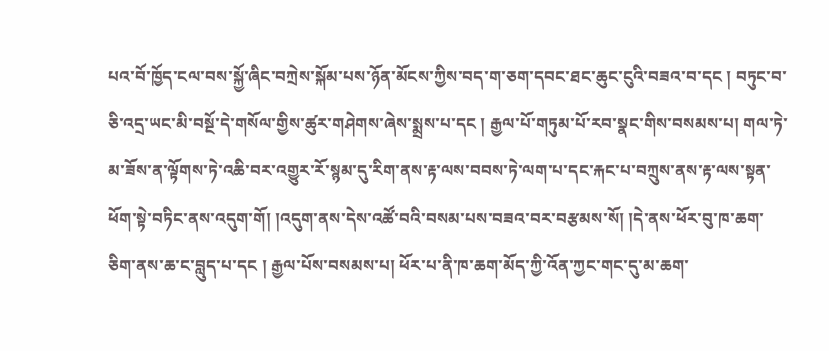པའ་བོ་ཁྱོད་ངལ་བས་སྐྱོ་ཞིང་བཀྲེས་སྐོམ་པས་ཉོན་མོངས་ཀྱིས་བད་ག་ཅག་དབང་ཐང་ཆུང་ངུའི་བཟའ་བ་དང ། བཏུང་བ་ཅི་འདྲ་ཡང་མི་བསྔོ་དེ་གསོལ་གྱིས་ཚུར་གཤེགས་ཞེས་སྨྲས་པ་དང ། རྒྱལ་པོ་གཏུམ་པོ་རབ་སྣང་གིས་བསམས་པ། གལ་ཏེ་མ་ཟོས་ན་ལྟོགས་ཏེ་འཆི་བར་འགྱུར་རོ་སྙམ་དུ་རིག་ནས་རྟ་ལས་བབས་ཏེ་ལག་པ་དང་རྐང་པ་བཀྲུས་ནས་རྟ་ལས་སྟན་ཕོག་སྟེ་བཏིང་ནས་འདུག་གོ། །འདུག་ནས་དེས་འཚོ་བའི་བསམ་པས་བཟའ་བར་བརྩམས་སོ། །དེ་ནས་ཕོར་བུ་ཁ་ཆག་ཅིག་ནས་ཆ་ང་བླུད་པ་དང ། རྒྱལ་པོས་བསམས་པ། ཕོར་པ་ནི་ཁ་ཆག་མོད་ཀྱི་འོན་ཀྱང་གང་དུ་མ་ཆག་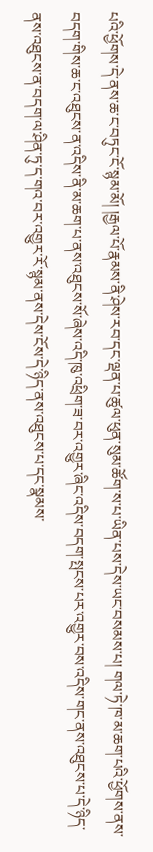པའི་ཕྱོགས་དེ་ནས་ཆ་ང་བཏུང་ངོ་སྙམ་མོ། །རྒྱལ་པོ་རྣམས་ནི་ཤེས་རབ་དང་ལྡན་པ་ཚུལ་ཕུན་སུམ་ཚོག་ས་པ་ཡིན་པས་དེས་ཡང་བསམས་པ། གལ་ཏེ་ཁ་མ་ཆག་པའི་ཕྱོགས་ནས་བདག་གིས་ཆ་ང་འཐུངས་ན་འདིས་ནི་མ་ཆག་པ་ནས་འཐུངས་སོ་ཞེས་འདི་ཁུ་འཕྲིག་ཟ་བར་འགྱུར་ཞིང་འདིས་བདག་སྤངས་པར་འགྱུར་བས་འདིས་གང་ནས་འཐུངས་པ་དེ་ཉིད་ནས་འཐུངས་ན་བདག་ལ་ཤིན་ཏུ་ད་གའ་བར་འགྱུར་རོ་སྙམ་ནས་དེས་ངོས་དེ་ཉིད་ནས་འཐུངས་པ་དང་སྣམས་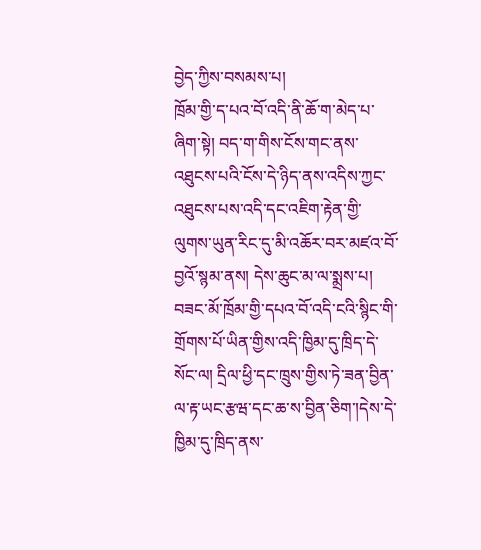བྱེད་ཀྱིས་བསམས་པ།
ཁྲོམ་གྱི་ད་པའ་བོ་འདི་ནི་ཆོ་ག་མེད་པ་ཞིག་སྟེ། བད་ག་གིས་ངོས་གང་ནས་འཐུངས་པའི་ངོས་དེ་ཉིད་ནས་འདིས་ཀྱང་འཐུངས་པས་འདི་དང་འཇིག་རྟེན་གྱི་ལུགས་ཡུན་རིང་དུ་མི་འཆོར་བར་མཛའ་བོ་བྱའོ་སྙམ་ནས། དེས་ཆུང་མ་ལ་སྨྲས་པ། བཟང་མོ་ཁྲོམ་གྱི་དཔའ་བོ་འདི་ངའི་སྙིང་གི་གྲོགས་པོ་ཡིན་གྱིས་འདི་ཁྱིམ་དུ་ཁྲིད་དེ་སོང་ལ། དྲིལ་ཕྱི་དང་ཁྲུས་གྱིས་ཏེ་ཟན་བྱིན་ལ་རྟ་ཡང་རྩཝ་དང་ཆ་ས་བྱིན་ཅིག་།དེས་དེ་ཁྱིམ་དུ་ཁྲིད་ནས་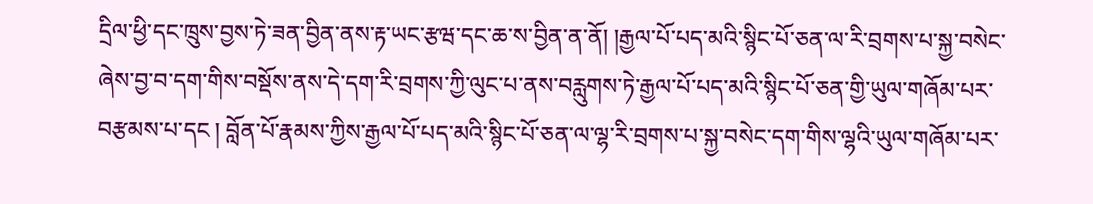དྲིལ་ཕྱི་དང་ཁྲུས་བྱས་ཏེ་ཟན་བྱིན་ནས་རྟ་ཡང་རྩཝ་དང་ཆ་ས་བྱིན་ན་ནོ། །རྒྱལ་པོ་པད་མའི་སྙིང་པོ་ཅན་ལ་རི་བྲགས་པ་སྐྱ་བསེང་ཞེས་བྱ་བ་དག་གིས་བསྡོས་ནས་དེ་དག་རི་བྲགས་ཀྱི་ལུང་པ་ནས་བརླུགས་ཏེ་རྒྱལ་པོ་པད་མའི་སྙིང་པོ་ཅན་གྱི་ཡུལ་གཞོམ་པར་བརྩམས་པ་དང ། བློན་པོ་རྣམས་ཀྱིས་རྒྱལ་པོ་པད་མའི་སྙིང་པོ་ཅན་ལ་ལྷ་རི་བྲགས་པ་སྐྱ་བསེང་དག་གིས་ལྷའི་ཡུལ་གཞོམ་པར་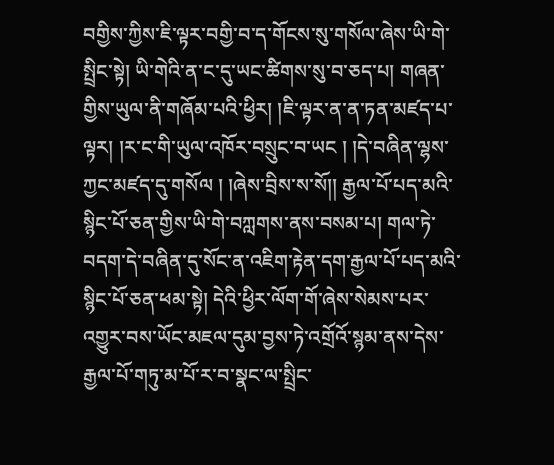བགྱིས་ཀྱིས་ཇི་ལྟར་བགྱི་བ་ད་གོངས་སུ་གསོལ་ཞེས་ཡི་གེ་སྤྲིང་སྟེ། ཡི་གེའི་ན་ང་དུ་ཡང་ཚིགས་སུ་བ་ཅད་པ། གཞན་གྱིས་ཡུལ་ནི་གཞོམ་པའི་ཕྱིར། །ཇི་ལྟར་ན་ན་ཏན་མཛད་པ་ལྟར། །ར་ང་གི་ཡུལ་འཁོར་བསྲུང་བ་ཡང ། །དེ་བཞིན་ལྷས་ཀྱང་མཛད་དུ་གསོལ ། །ཞེས་བྲིས་ས་སོ།། རྒྱལ་པོ་པད་མའི་སྙིང་པོ་ཅན་གྱིས་ཡི་གེ་བཀླགས་ནས་བསམ་པ། གལ་ཏེ་བདག་དེ་བཞིན་དུ་སོང་ན་འཇིག་རྟེན་དག་རྒྱལ་པོ་པད་མའི་སྙིང་པོ་ཅན་ཕམ་སྟེ། དེའི་ཕྱིར་ལོག་གོ་ཞེས་སེམས་པར་འགྱུར་བས་ཡོང་མཇལ་དུམ་བྱས་ཏེ་འགྲོའོ་སྙམ་ནས་དེས་རྒྱལ་པོ་གཏུ་མ་པོ་ར་བ་སྣང་ལ་སྤྲིང་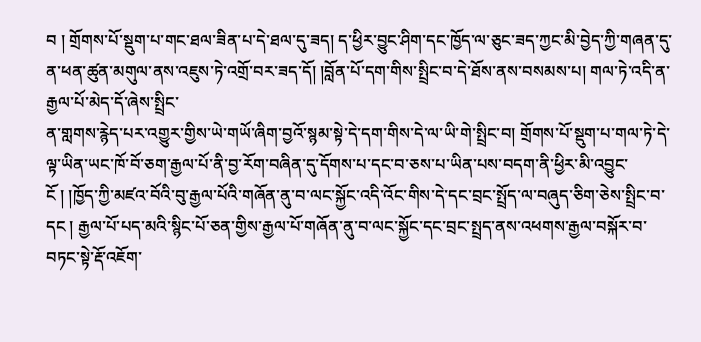བ ། གྲོགས་པོ་སྡུག་པ་གང་ཐལ་ཟིན་པ་དེ་ཐལ་དུ་ཟད། ད་ཕྱིར་བྱུང་ཤིག་དང་ཁྱོད་ལ་ཅུང་ཟད་ཀྱང་མི་བྱེད་ཀྱི་གཞན་དུ་ན་ཕན་ཚུན་མགུལ་ནས་འཇུས་ཏེ་འགྲོ་བར་ཟད་དོ། །བློན་པོ་དག་གིས་སྤྲིང་བ་དེ་ཐོས་ནས་བསམས་པ། གལ་ཏེ་འདི་ན་རྒྱལ་པོ་མེད་དོ་ཞེས་སྤྲིང་
ན་གླགས་རྙེད་པར་འགྱུར་གྱིས་ཡེ་གཡོ་ཞིག་བྱའོ་སྙམ་སྟེ་དེ་དག་གིས་དེ་ལ་ཡི་གེ་སྤྲིང་བ། གྲོགས་པོ་སྡུག་པ་གལ་ཏེ་དེ་ལྟ་ཡིན་ཡང་ཁོ་བོ་ཅག་རྒྱལ་པོ་ནི་བྱ་རོག་བཞིན་དུ་དོགས་པ་དང་བ་ཅས་པ་ཡིན་པས་བདག་ནི་ཕྱིར་མི་འབྱུང་ངོ ། །ཁྱོད་ཀྱི་མཛའ་བོའི་བུ་རྒྱལ་པོའི་གཞོན་ནུ་བ་ལང་སྐྱོང་འདི་འོང་གིས་དེ་དང་བྲང་སྤྲོད་ལ་བཞུད་ཅིག་ཅེས་སྤྲིང་བ་དང ། རྒྱལ་པོ་པད་མའི་སྙིང་པོ་ཅན་གྱིས་རྒྱལ་པོ་གཞོན་ནུ་བ་ལང་སྐྱོང་དང་བྲང་སྤྲད་ནས་འཕགས་རྒྱལ་བསྐོར་བ་བཏང་སྟེ་རྡོ་འཇོག་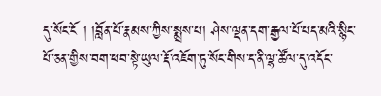དུ་སོང་ངོ ། །བློན་པོ་རྣམས་ཀྱིས་སྨྲས་པ། ཤེས་ལྡན་དག་རྒྱལ་པོ་པད་མའི་སྙིང་པོ་ཅན་གྱིས་བག་ཕབ་སྟེ་ཡུལ་རྡོ་འཇོག་ཏུ་སོང་གིས་ད་ནི་ལྷ་ཚོལ་དུ་འདོང་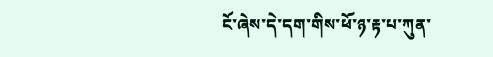ངོ་ཞེས་དེ་དག་གིས་ཕོ་ཉ་རྟ་པ་ཀུན་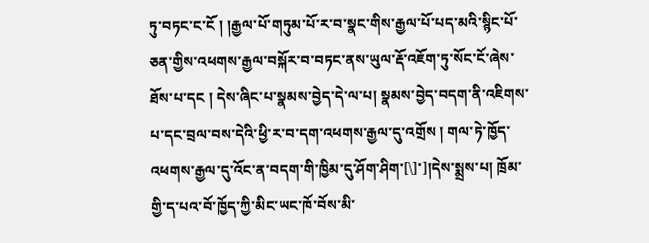ཏུ་བཏང་ང་ངོ ། །རྒྱལ་པོ་གཏུམ་པོ་ར་བ་སྣང་གིས་རྒྱལ་པོ་པད་མའི་སྙིང་པོ་ཅན་གྱིས་འཕགས་རྒྱལ་བསྐོར་བ་བཏང་ནས་ཡུལ་རྡོ་འཇོག་ཏུ་སོང་ངོ་ཞེས་ཐོས་པ་དང ། དེས་ཞིང་པ་སྣམས་བྱེད་དེ་ལ་པ། སྣམས་བྱེད་བདག་ནི་འཇིགས་པ་དང་བྲལ་བས་དེའི་ཕྱི་ར་བ་དག་འཕགས་རྒྱལ་དུ་འགྲོས ། གལ་ཏེ་ཁྱོད་འཕགས་རྒྱལ་དུ་འོང་ན་བདག་གི་ཁྱིམ་དུ་ཤོག་ཤིག་[\]་]།དེས་སྨྲས་པ། ཁྲོམ་གྱི་ད་པའ་བོ་ཁྱོད་ཀྱི་མིང་ཡང་ཁོ་བོས་མི་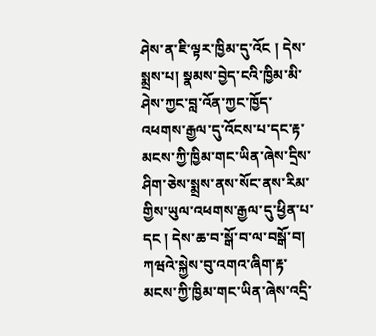ཤེས་ན་ཇི་ལྟར་ཁྱིམ་དུ་འོང ། དེས་སྨྲས་པ། སྣམས་བྱེད་ངའི་ཁྱིམ་མི་ཤེས་ཀྱང་བླ་འོན་ཀྱང་ཁྱོད་འཕགས་རྒྱལ་དུ་འོངས་པ་དང་རྟ་མངས་ཀྱི་ཁྱིམ་གང་ཡིན་ཞེས་དྲིས་ཤིག་ཅེས་སྨྲས་ནས་སོང་ནས་རིམ་གྱིས་ཡུལ་འཕགས་རྒྱལ་དུ་ཕྱིན་པ་དང ། དེས་ཆ་བ་སྒོ་བ་ལ་བསྒོ་བ། ཀཝའེ་སྐྱེས་བུ་འགའ་ཞིག་རྟ་མངས་ཀྱི་ཁྱིམ་གང་ཡིན་ཞེས་འདྲི་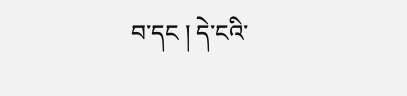བ་དང ། དེ་ངའི་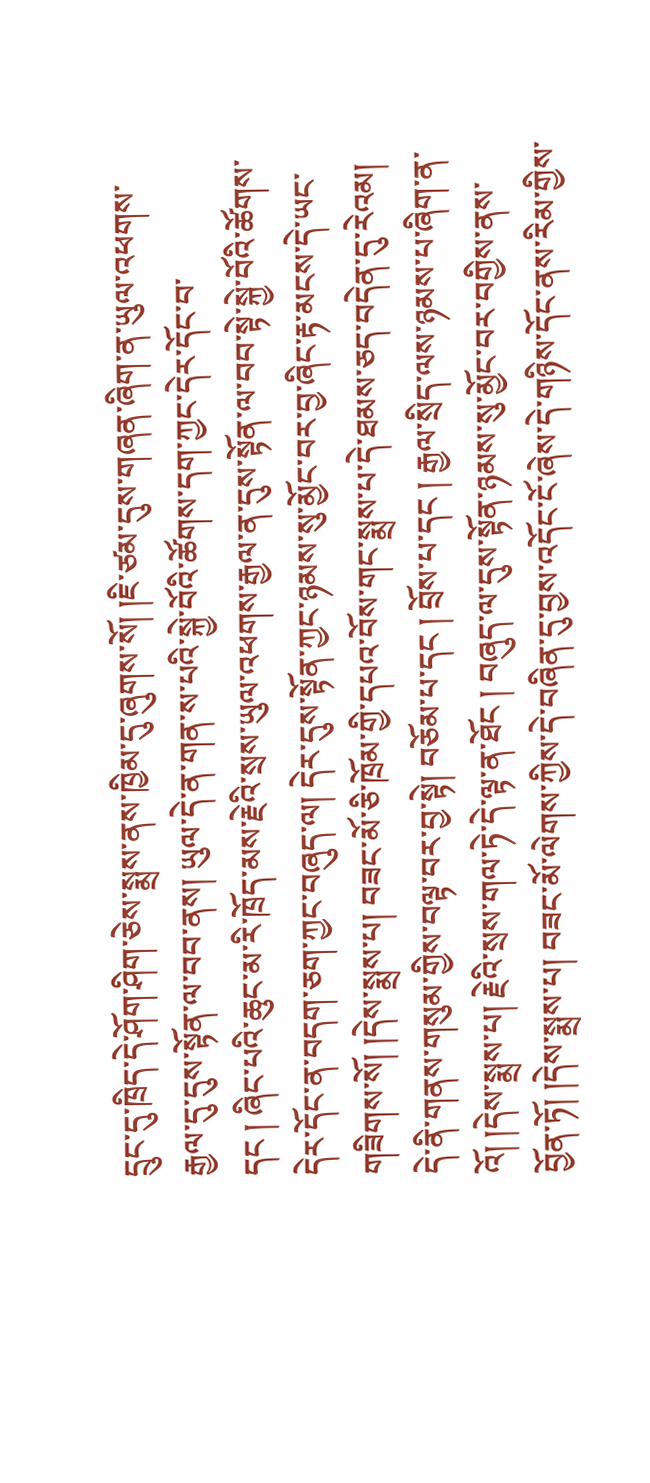དྲུང་དུ་ཁྲིད་དེ་ཤོག་ཤིག་ཅེས་སྨྲས་ནས་ཁྱིམ་དུ་ཞུགས་སོ། །ཇི་ཙམ་དུས་གཞན་ཞིག་ན་ཡུལ་འཕགས་རྒྱལ་དུ་དུས་སྟོན་ལ་བབ་ནས། ཡུལ་དེ་ན་གན་ས་པའི་སྐྱེ་བོའི་ཚོགས་དག་ཀྱང་དེར་དོང་བ་
དང ། ཞིང་པའི་ཆུང་མ་རི་ཁྲོད་མས་རྗེའི་སྲས་ཡུལ་འཕགས་རྒྱལ་ན་དུས་སྟོན་ལ་བབ་སྟེ་སྐྱེ་བོའི་ཚོགས་དེར་དོང་ན་བདག་ཅག་ཀྱང་བཞུད་ལ། དེར་དུས་སྟོན་ཀྱང་ཉམས་སུ་མྱོང་བར་བྱ་ཞིང་རྟ་མངས་དེ་ཡང་གཟིགས་སོ། །དེས་སྨྲས་པ། བཟང་མོ་ཅི་ཁྲོམ་གྱི་དཔའ་བོས་གང་སྨྲས་པ་དེ་ཐམས་ཅད་བདེན་དུ་རེའམ། དེ་ནི་གནས་གསུམ་གྱིས་བལྟ་བར་བྱ་སྟེ། བཅོམ་པ་དང ། བྲོས་པ་དང ། རྒྱལ་སྲིད་ལས་ཉམས་པ་ཞིག་ན་འོ། །དེས་སྨྲས་པ། རྗེའི་སྲས་གལ་ཏེ་དེ་ལྟ་ན་ཐོང ། བཞུད་ལ་དུས་སྟོན་ཉམས་སུ་མྱོང་བར་བགྱིས་ནས་བྱོན་ཏོ། །དེས་སྨྲས་པ། བཟང་མོ་ལེགས་ཀྱིས་དེ་བཞིན་དུ་བྱས་འདོང་ངོ་ཞེས་དེ་གཉིས་དོང་ནས་རིམ་གྱིས་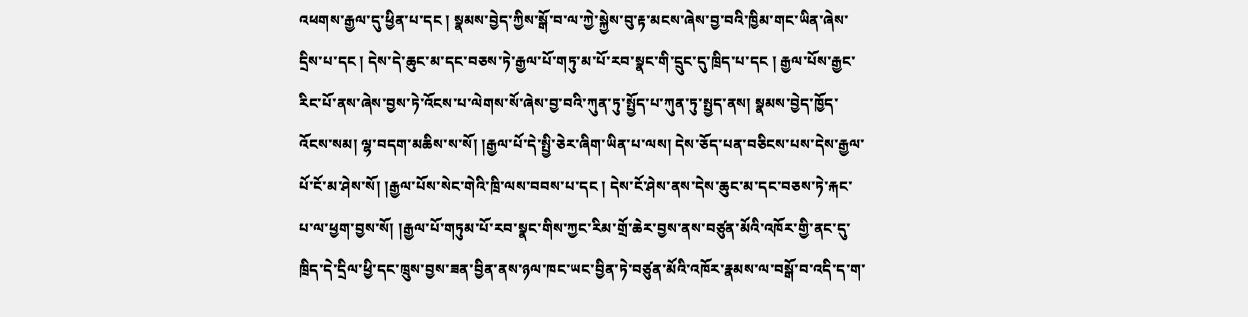འཕགས་རྒྱལ་དུ་ཕྱིན་པ་དང ། སྣམས་བྱེད་ཀྱིས་སྒོ་བ་ལ་ཀྱེ་སྐྱེས་བུ་རྟ་མངས་ཞེས་བྱ་བའི་ཁྱིམ་གང་ཡིན་ཞེས་དྲིས་པ་དང ། དེས་དེ་ཆུང་མ་དང་བཅས་ཏེ་རྒྱལ་པོ་གཏུ་མ་པོ་རབ་སྣང་གི་དྲུང་དུ་ཁྲིད་པ་དང ། རྒྱལ་པོས་རྒྱང་རིང་པོ་ནས་ཞེས་བྱས་ཏེ་འོངས་པ་ལེགས་སོ་ཞེས་བྱ་བའི་ཀུན་ཏུ་སྤྱོད་པ་ཀུན་ཏུ་སྤྱད་ནས། སྣམས་བྱེད་ཁྱོད་འོངས་སམ། ལྷ་བདག་མཆིས་ས་སོ། །རྒྱལ་པོ་དེ་སྤྱི་ཅེར་ཞིག་ཡིན་པ་ལས། དེས་ཅོད་པན་བཅིངས་པས་དེས་རྒྱལ་པོ་ངོ་མ་ཤེས་སོ། །རྒྱལ་པོས་སེང་གེའི་ཁྲི་ལས་བབས་པ་དང ། དེས་ངོ་ཤེས་ནས་དེས་ཆུང་མ་དང་བཅས་ཏེ་རྐང་པ་ལ་ཕྱག་བྱས་སོ། །རྒྱལ་པོ་གཏུམ་པོ་རབ་སྣང་གིས་ཀྱང་རིམ་གྲོ་ཆེར་བྱས་ནས་བཙུན་མོའི་འཁོར་གྱི་ནང་དུ་ཁྲིད་དེ་དྲིལ་ཕྱི་དང་ཁྲུས་བྱས་ཟན་བྱིན་ནས་ཉལ་ཁང་ཡང་བྱིན་ཏེ་བཙུན་མོའི་འཁོར་རྣམས་ལ་བསྒོ་བ་འདི་ད་ག་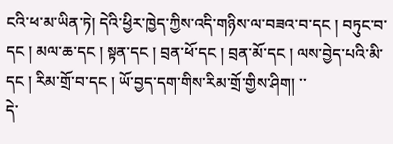ངའི་ཕ་མ་ཡིན་ཏེ། དེའི་ཕྱིར་ཁྱེད་ཀྱིས་འདི་གཉིས་ལ་བཟའ་བ་དང ། བཏུང་བ་དང ། མལ་ཆ་དང ། སྟན་དང ། བྲན་ཕོ་དང ། བྲན་མོ་དང ། ལས་བྱེད་པའི་མི་དང ། རིམ་གྲོ་བ་དང ། ཡོ་བྱད་དག་གིས་རིམ་གྲོ་གྱིས་ཤིག། ་་
དེ་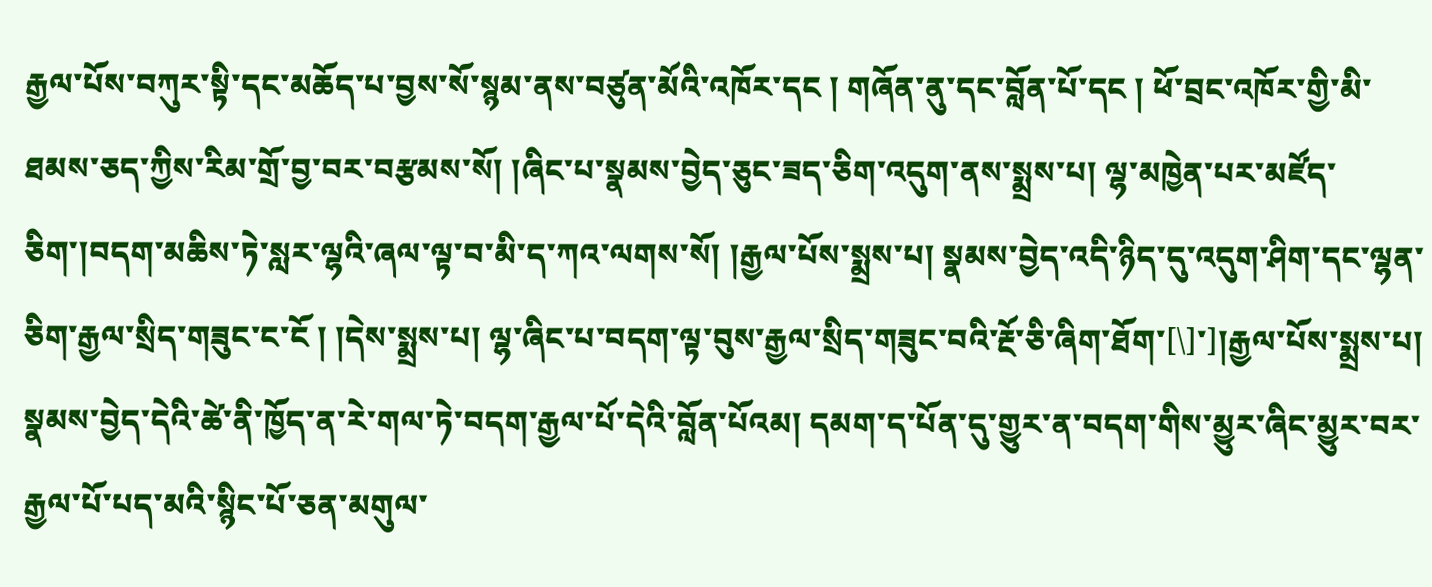རྒྱལ་པོས་བཀུར་སྟི་དང་མཆོད་པ་བྱས་སོ་སྙམ་ནས་བཙུན་མོའི་འཁོར་དང ། གཞོན་ནུ་དང་བློན་པོ་དང ། ཕོ་བྲང་འཁོར་གྱི་མི་ཐམས་ཅད་ཀྱིས་རིམ་གྲོ་བྱ་བར་བརྩམས་སོ། །ཞིང་པ་སྣམས་བྱེད་ཅུང་ཟད་ཅིག་འདུག་ནས་སྨྲས་པ། ལྷ་མཁྱེན་པར་མཛོད་ཅིག་།བདག་མཆིས་ཏེ་སླར་ལྷའི་ཞལ་ལྟ་བ་མི་ད་ཀའ་ལགས་སོ། །རྒྱལ་པོས་སྨྲས་པ། སྣམས་བྱེད་འདི་ཉིད་དུ་འདུག་ཤིག་དང་ལྷན་ཅིག་རྒྱལ་སྲིད་གཟུང་ང་ངོ ། །དེས་སྨྲས་པ། ལྷ་ཞིང་པ་བདག་ལྟ་བུས་རྒྱལ་སྲིད་གཟུང་བའི་རྔོ་ཅི་ཞིག་ཐོག་[\]་]།རྒྱལ་པོས་སྨྲས་པ། སྣམས་བྱེད་དེའི་ཚེ་ནི་ཁྱོད་ན་རེ་གལ་ཏེ་བདག་རྒྱལ་པོ་དེའི་བློན་པོའམ། དམག་ད་པོན་དུ་གྱུར་ན་བདག་གིས་མྱུར་ཞིང་མྱུར་བར་རྒྱལ་པོ་པད་མའི་སྙིང་པོ་ཅན་མགུལ་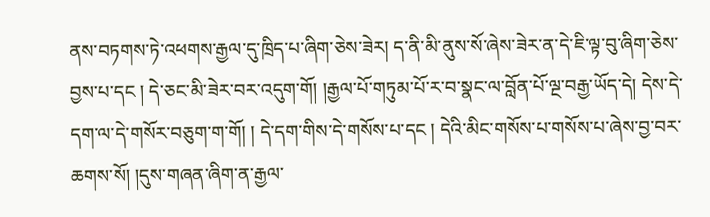ནས་བཏགས་ཏེ་འཕགས་རྒྱལ་དུ་ཁྲིད་པ་ཞིག་ཅེས་ཟེར། ད་ནི་མི་ནུས་སོ་ཞེས་ཟེར་ན་དེ་ཇི་ལྟ་བུ་ཞིག་ཅེས་བྱས་པ་དང ། དེ་ཅང་མི་ཟེར་བར་འདུག་གོ། །རྒྱལ་པོ་གཏུམ་པོ་ར་བ་སྣང་ལ་བློན་པོ་ལྔ་བརྒྱ་ཡོད་དེ། དེས་དེ་དག་ལ་དེ་གསོར་བཅུག་ག་གོ། ། དེ་དག་གིས་དེ་གསོས་པ་དང ། དེའི་མིང་གསོས་པ་གསོས་པ་ཞེས་བྱ་བར་ཆགས་སོ། །དུས་གཞན་ཞིག་ན་རྒྱལ་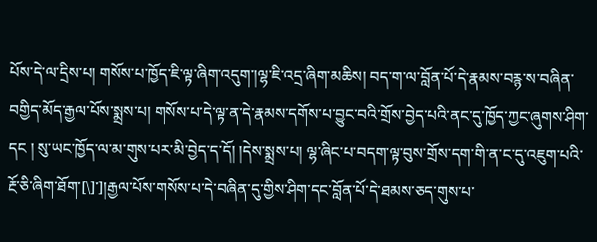པོས་དེ་ལ་དྲིས་པ། གསོས་པ་ཁྱོད་ཇི་ལྟ་ཞིག་འདུག་།ལྷ་ཇི་འདྲ་ཞིག་མཆིས། བད་ག་ལ་བློན་པོ་དེ་རྣམས་བརྙ་ས་བཞིན་བགྱིད་མོད་རྒྱལ་པོས་སྨྲས་པ། གསོས་པ་དེ་ལྟ་ན་དེ་རྣམས་དགོས་པ་བྱུང་བའི་གྲོས་བྱེད་པའི་ནང་དུ་ཁྱོད་ཀྱང་ཞུགས་ཤིག་དང ། སུ་ཡང་ཁྱོད་ལ་མ་གུས་པར་མི་བྱེད་ད་དོ། །དེས་སྨྲས་པ། ལྷ་ཞིང་པ་བདག་ལྟ་བུས་གྲོས་དག་གི་ན་ང་དུ་འཇུག་པའི་རྔོ་ཅི་ཞིག་ཐོག་[\]་]།རྒྱལ་པོས་གསོས་པ་དེ་བཞིན་དུ་གྱིས་ཤིག་དང་བློན་པོ་དེ་ཐམས་ཅད་གུས་པ་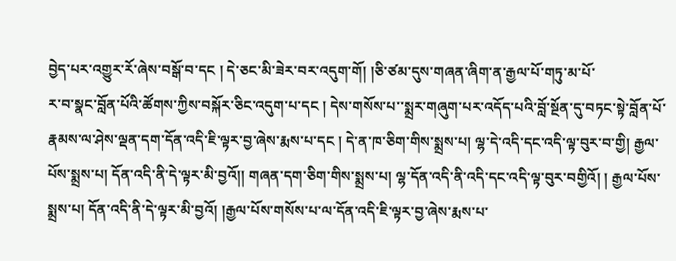བྱེད་པར་འགྱུར་རོ་ཞེས་བསྒོ་བ་དང ། དེ་ཅང་མི་ཟེར་བར་འདུག་གོ། །ཅི་ཙམ་དུས་གཞན་ཞིག་ན་རྒྱལ་པོ་གཏུ་མ་པོ་
ར་བ་སྣང་བློན་པོའི་ཚོགས་ཀྱིས་བསྐོར་ཅིང་འདུག་པ་དང ། དེས་གསོས་པ་་སྨྲར་གཞུག་པར་འདོད་པའི་བློ་སྔོན་དུ་བཏང་སྟེ་བློན་པོ་རྣམས་ལ་ཤེས་ལྡན་དག་དོན་འདི་ཇི་ལྟར་བྱ་ཞེས་རྨས་པ་དང ། དེ་ན་ཁ་ཅིག་གིས་སྨྲས་པ། ལྷ་དེ་འདི་དང་འདི་ལྟ་བུར་བ་གྱི། རྒྱལ་པོས་སྨྲས་པ། དོན་འདི་ནི་དེ་ལྟར་མི་བྱའོ།། གཞན་དག་ཅིག་གིས་སྨྲས་པ། ལྷ་དོན་འདི་ནི་འདི་དང་འདི་ལྟ་བུར་བགྱིའོ། ། རྒྱལ་པོས་སྨྲས་པ། དོན་འདི་ནི་དེ་ལྟར་མི་བྱའོ། །རྒྱལ་པོས་གསོས་པ་ལ་དོན་འདི་ཇི་ལྟར་བྱ་ཞེས་རྨས་པ་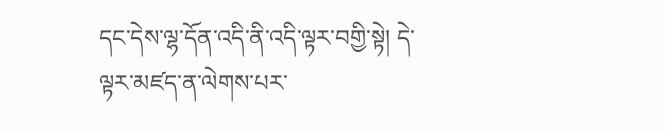དང་དེས་ལྷ་དོན་འདི་ནི་འདི་ལྟར་བགྱི་སྟེ། དེ་ལྟར་མཛད་ན་ལེགས་པར་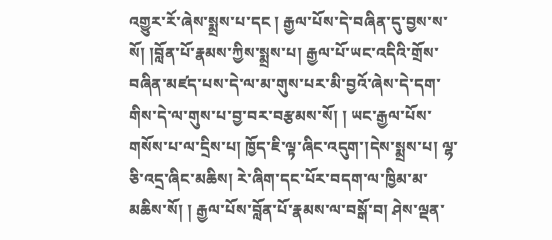འགྱུར་རོ་ཞེས་སྨྲས་པ་དང ། རྒྱལ་པོས་དེ་བཞིན་དུ་བྱས་ས་སོ། །བློན་པོ་རྣམས་ཀྱིས་སྨྲས་པ། རྒྱལ་པོ་ཡང་འདིའི་གྲོས་བཞིན་མཛད་པས་དེ་ལ་མ་གུས་པར་མི་བྱའོ་ཞེས་དེ་དག་གིས་དེ་ལ་གུས་པ་བྱ་བར་བརྩམས་སོ། ། ཡང་རྒྱལ་པོས་གསོས་པ་ལ་དྲིས་པ། ཁྱོད་ཇི་ལྟ་ཞིང་འདུག་།དེས་སྨྲས་པ། ལྷ་ཅི་འདྲ་ཞིང་མཆིས། རེ་ཞིག་དང་པོར་བདག་ལ་ཁྱིམ་མ་མཆིས་སོ། ། རྒྱལ་པོས་བློན་པོ་རྣམས་ལ་བསྒོ་བ། ཤེས་ལྡན་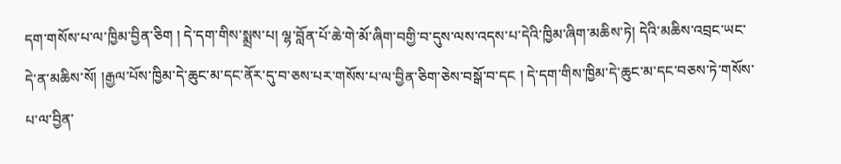དག་གསོས་པ་ལ་ཁྱིམ་བྱིན་ཅིག ། དེ་དག་གིས་སྨྲས་པ། ལྷ་བློན་པོ་ཆེ་གེ་མོ་ཞིག་བགྱི་བ་དུས་ལས་འདས་པ་དེའི་ཁྱིམ་ཞིག་མཆིས་ཏེ། དེའི་མཆིས་འབྲང་ཡང་དེ་ན་མཆིས་སོ། །རྒྱལ་པོས་ཁྱིམ་དེ་ཆུང་མ་དང་ནོར་དུ་བ་ཅས་པར་གསོས་པ་ལ་བྱིན་ཅིག་ཅེས་བསྒོ་བ་དང ། དེ་དག་གིས་ཁྱིམ་དེ་ཆུང་མ་དང་བཅས་ཏེ་གསོས་པ་ལ་བྱིན་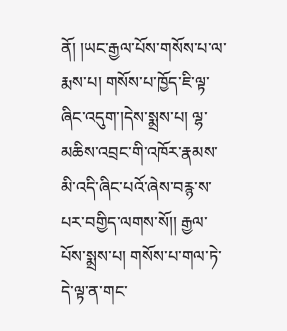ནོ། །ཡང་རྒྱལ་པོས་གསོས་པ་ལ་རྨས་པ། གསོས་པ་ཁྱོད་ཇི་ལྟ་ཞིང་འདུག་།དེས་སྨྲས་པ། ལྷ་མཆིས་འབྲང་གི་འཁོར་རྣམས་མི་འདི་ཞིང་པའོ་ཞེས་བརྙ་ས་པར་བགྱིད་ལགས་སོ།། རྒྱལ་པོས་སྨྲས་པ། གསོས་པ་གལ་ཏེ་དེ་ལྟ་ན་གང་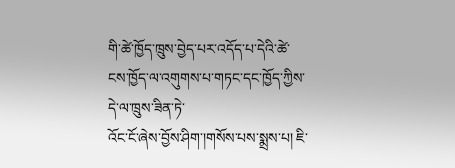གི་ཚེ་ཁྱོད་ཁྲུས་བྱེད་པར་འདོད་པ་དེའི་ཚེ་ངས་ཁྱོད་ལ་འགུགས་པ་གཏང་དང་ཁྱོད་ཀྱིས་དེ་ལ་ཁྲུས་ཟིན་ཏེ་
འོང་ངོ་ཞེས་བྱོས་ཤིག་།གསོས་པས་སྨྲས་པ། ཇི་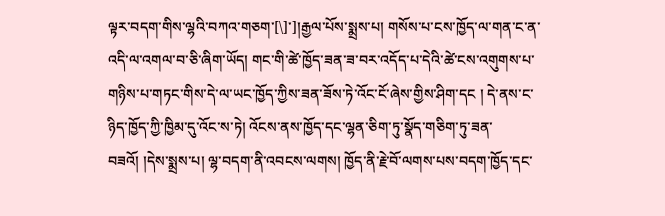ལྟར་བདག་གིས་ལྷའི་བཀའ་གཅག་[\]་]།རྒྱལ་པོས་སྨྲས་པ། གསོས་པ་ངས་ཁྱོད་ལ་གན་ང་ན་འདི་ལ་འགལ་བ་ཅི་ཞིག་ཡོད། གང་གི་ཚེ་ཁྱོད་ཟན་ཟ་བར་འདོད་པ་དེའི་ཚེ་ངས་འགུགས་པ་གཉིས་པ་གཏང་གིས་དེ་ལ་ཡང་ཁྱོད་ཀྱིས་ཟན་ཟོས་ཏེ་འོང་ངོ་ཞེས་གྱིས་ཤིག་དང ། དེ་ནས་ང་ཉིད་ཁྱོད་ཀྱི་ཁྱིམ་དུ་འོང་ས་ཏེ། འོངས་ནས་ཁྱོད་དང་ལྷན་ཅིག་ཏུ་སྣོད་གཅིག་ཏུ་ཟན་བཟའོ། །དེས་སྨྲས་པ། ལྷ་བདག་ནི་འབངས་ལགས། ཁྱོད་ནི་རྗེ་བོ་ལགས་པས་བདག་ཁྱོད་དང་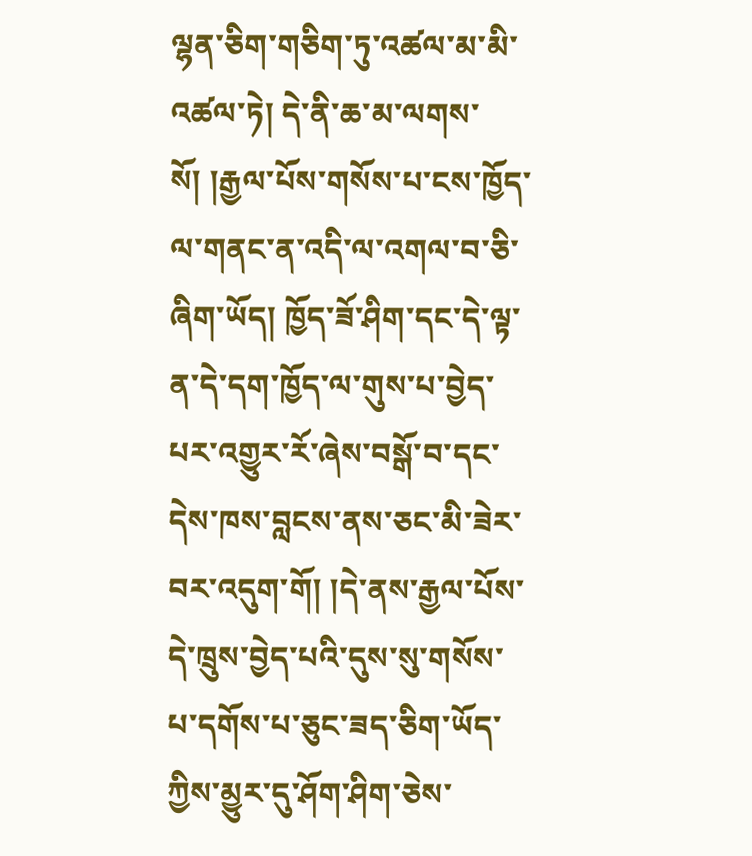ལྷན་ཅིག་གཅིག་ཏུ་འཚལ་མ་མི་འཚལ་ཏེ། དེ་ནི་ཆ་མ་ལགས་སོ། །རྒྱལ་པོས་གསོས་པ་ངས་ཁྱོད་ལ་གནང་ན་འདི་ལ་འགལ་བ་ཅི་ཞིག་ཡོད། ཁྱོད་ཟོ་ཤིག་དང་དེ་ལྟ་ན་དེ་དག་ཁྱོད་ལ་གུས་པ་བྱེད་པར་འགྱུར་རོ་ཞེས་བསྒོ་བ་དང་དེས་ཁས་བླངས་ནས་ཅང་མི་ཟེར་བར་འདུག་གོ། །དེ་ནས་རྒྱལ་པོས་དེ་ཁྲུས་བྱེད་པའི་དུས་སུ་གསོས་པ་དགོས་པ་ཅུང་ཟད་ཅིག་ཡོད་ཀྱིས་མྱུར་དུ་ཤོག་ཤིག་ཅེས་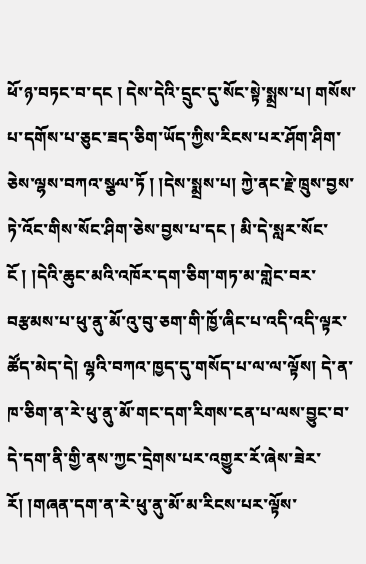ཕོ་ཉ་བཏང་བ་དང ། དེས་དེའི་དྲུང་དུ་སོང་སྟེ་སྨྲས་པ། གསོས་པ་དགོས་པ་ཅུང་ཟད་ཅིག་ཡོད་ཀྱིས་རིངས་པར་ཤོག་ཤིག་ཅེས་ལྷས་བཀའ་སྩལ་ཏོ ། །དེས་སྨྲས་པ། ཀྱེ་ནང་རྗེ་ཁྲུས་བྱས་ཏེ་འོང་གིས་སོང་ཤིག་ཅེས་བྱས་པ་དང ། མི་དེ་སླར་སོང་ངོ ། །དེའི་ཆུང་མའི་འཁོར་དག་ཅིག་གཏ་མ་གླེང་བར་བརྩམས་པ་ཕུ་ནུ་མོ་འུ་བུ་ཅག་གི་ཁྱོ་ཞིང་པ་འདི་འདི་ལྟར་ཚོད་མེད་དེ། ལྷའི་བཀའ་ཁྱད་དུ་གསོད་པ་ལ་ལ་ལྟོས། དེ་ན་ཁ་ཅིག་ན་རེ་ཕུ་ནུ་མོ་གང་དག་རིགས་ངན་པ་ལས་བྱུང་བ་དེ་དག་ནི་གྱི་ནས་ཀྱང་དྲེགས་པར་འགྱུར་རོ་ཞེས་ཟེར་རོ། །གཞན་དག་ན་རེ་ཕུ་ནུ་མོ་མ་རིངས་པར་ལྟོས་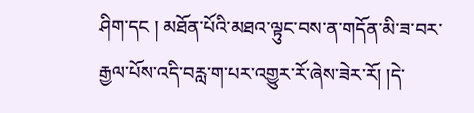ཤིག་དང ། མཐོན་པོའི་མཐའ་ལྟུང་བས་ན་གདོན་མི་ཟ་བར་རྒྱལ་པོས་འདི་བརླ་ག་པར་འགྱུར་རོ་ཞེས་ཟེར་རོ། །དེ་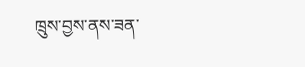ཁྲུས་བྱས་ནས་ཟན་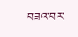བཟའ་བར་